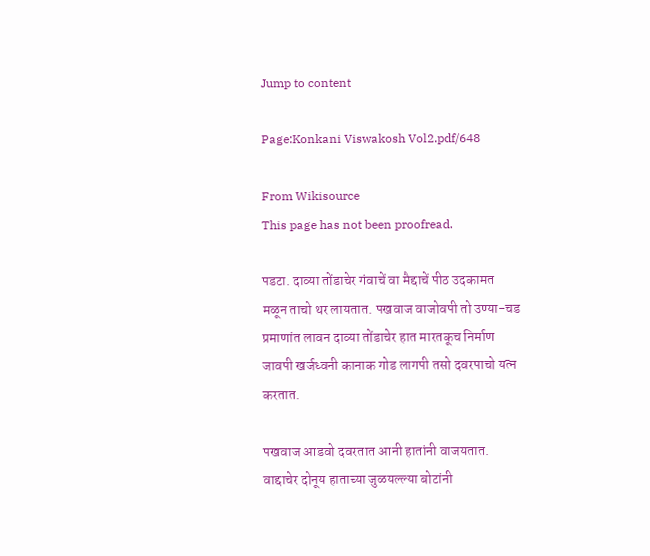Jump to content

Page:Konkani Viswakosh Vol2.pdf/648

From Wikisource
This page has not been proofread.

पडटा. दाव्या तोंडाचेर गंवाचें वा मैद्दाचें पीठ उदकामत मळून ताचो थर लायतात. पखवाज वाजोवपी तो उण्या-चड प्रमाणांत लावन दाव्या तोंडाचेर हात मारतकूच निर्माण जावपी खर्जध्वनी कानाक गोड लागपी तसो दवरपाचो यत्न करतात.

पखवाज आडवो दवरतात आनी हातांनी वाजयतात. वाद्दाचेर दोनूय हाताच्या जुळयल्ल्या बोटांनी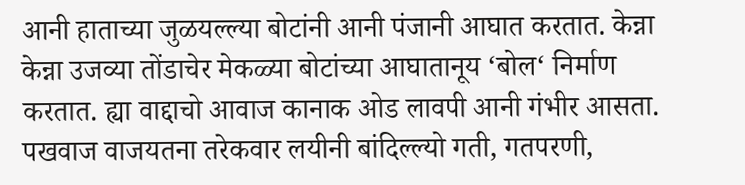आनी हाताच्या जुळयल्ल्या बोटांनी आनी पंजानी आघात करतात. केन्ना केन्ना उजव्या तोंडाचेर मेकळ्या बोटांच्या आघातानूय ‘बोल‘ निर्माण करतात. ह्या वाद्दाचो आवाज कानाक ओड लावपी आनी गंभीर आसता. पखवाज वाजयतना तरेकवार लयीनी बांदिल्ल्यो गती, गतपरणी,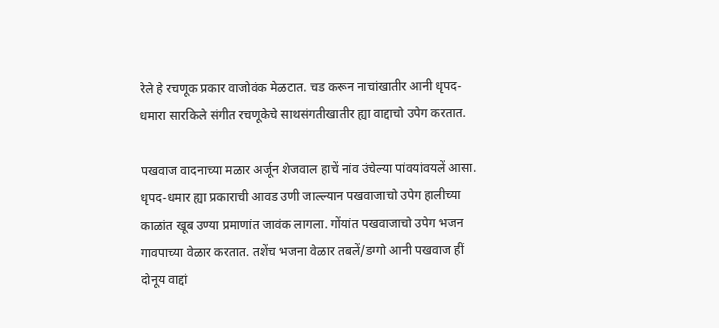रेले हे रचणूक प्रकार वाजोवंक मेळटात. चड करून नाचांखातीर आनी धृपद-धमारा सारकिले संगीत रचणूकेचे साथसंगतीखातीर ह्या वाद्दाचो उपेग करतात.

पखवाज वादनाच्या मळार अर्जून शेजवाल हाचें नांव उंचेल्या पांवयांवयलें आसा. धृपद-धमार ह्या प्रकाराची आवड उणी जाल्ल्यान पखवाजाचो उपेग हालीच्या काळांत खूब उण्या प्रमाणांत जावंक लागला. गोंयांत पखवाजाचो उपेग भजन गावपाच्या वेळार करतात. तशेंच भजना वेळार तबलें/डग्गो आनी पखवाज हीं दोनूय वाद्दां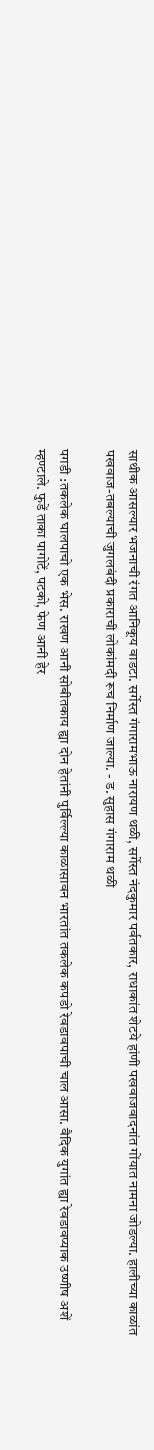साथीक आसल्यार भजनाची रंगत आनिकूय वाडटा. सर्गेस्त गंगारामभाऊ नारायण थळी, सर्गेस्त नंदकुमार पर्वतकार, राधाकांत शेटये हांणी पखवाजवादनांत गोंयात नामना जोडल्या. हालीच्या काळांत पखवाज-तबल्याची जुगलबंदी प्रकाराची लोकांमदी रूच निर्माण जाल्या. - ड. सुहास गंगाराम थळी

पगडी :तकलेक घालपाचो एक भेस. राखण आनी सोबीतकाय ह्या दोन हेतांनी पुर्विल्ल्या काळासावन भारतांत तकलेक कपडो रेवडावपाची चाल आसा. वैदिक युगांत ह्या रेवडावप्याक उष्णीष अशें म्हण्टाले. फुडें ताका पागोटें, पटको, फेण आनी हेर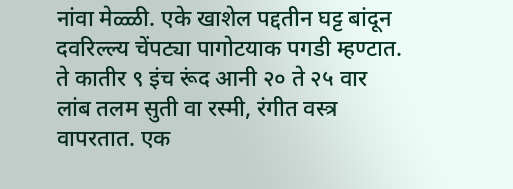नांवा मेळ्ळी. एके खाशेल पद्दतीन घट्ट बांदून दवरिल्ल्य चेंपट्या पागोटयाक पगडी म्हण्टात. ते कातीर ९ इंच रूंद आनी २० ते २५ वार लांब तलम सुती वा रस्मी, रंगीत वस्त्र वापरतात. एक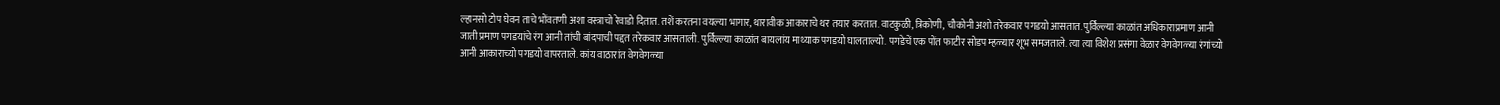ल्हानसो टोप घेवन ताचे भोंवतणी अशा वस्त्राचो रेवाडो दितात. तशें करतना वयल्या भागार, थारावीक आकाराचे थर तयार करतात. वाटकुळी, त्रिकोणी, चौकोनी अशो तरेकवार पगडयो आसतात. पुर्विल्ल्या काळांत अधिकाराप्रमाण आनी जाती प्रमाण पगडयांचे रंग आनी तांची बांदपाची पद्दत तरेकवार आसताली. पुर्विल्ल्या काळांत बायलांय माथ्याक पगडयो घालताल्यो. पगडेचें एक पोंत फाटीर सोडप म्हळ्यार शूभ समजताले. त्या त्या विशेश प्रसंगा वेळार वेगवेगळ्या रंगांच्यो आनी आकाराच्यो पगडयो वापरताले. कांय वाठारांत वेगवेगळ्या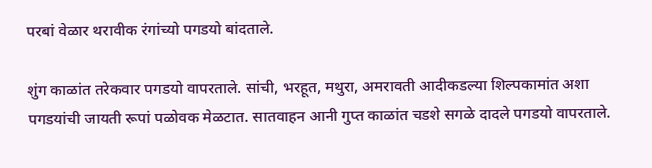परबां वेळार थरावीक रंगांच्यो पगडयो बांदताले.

शुंग काळांत तरेकवार पगडयो वापरताले. सांची, भरहूत, मथुरा, अमरावती आदीकडल्या शिल्पकामांत अशा पगडयांची जायती रूपां पळोवक मेळटात. सातवाहन आनी गुप्त काळांत चडशे सगळे दादले पगडयो वापरताले.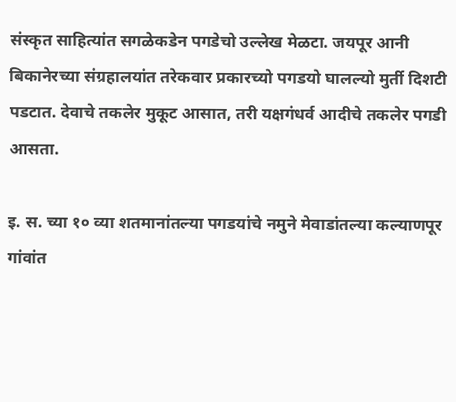संस्कृत साहित्यांत सगळेकडेन पगडेचो उल्लेख मेळटा. जयपूर आनी बिकानेरच्या संग्रहालयांत तरेकवार प्रकारच्यो पगडयो घालल्यो मुर्ती दिशटी पडटात. देवाचे तकलेर मुकूट आसात, तरी यक्षगंधर्व आदीचे तकलेर पगडी आसता.

इ. स. च्या १० व्या शतमानांतल्या पगडयांचे नमुने मेवाडांतल्या कल्याणपूर गांवांत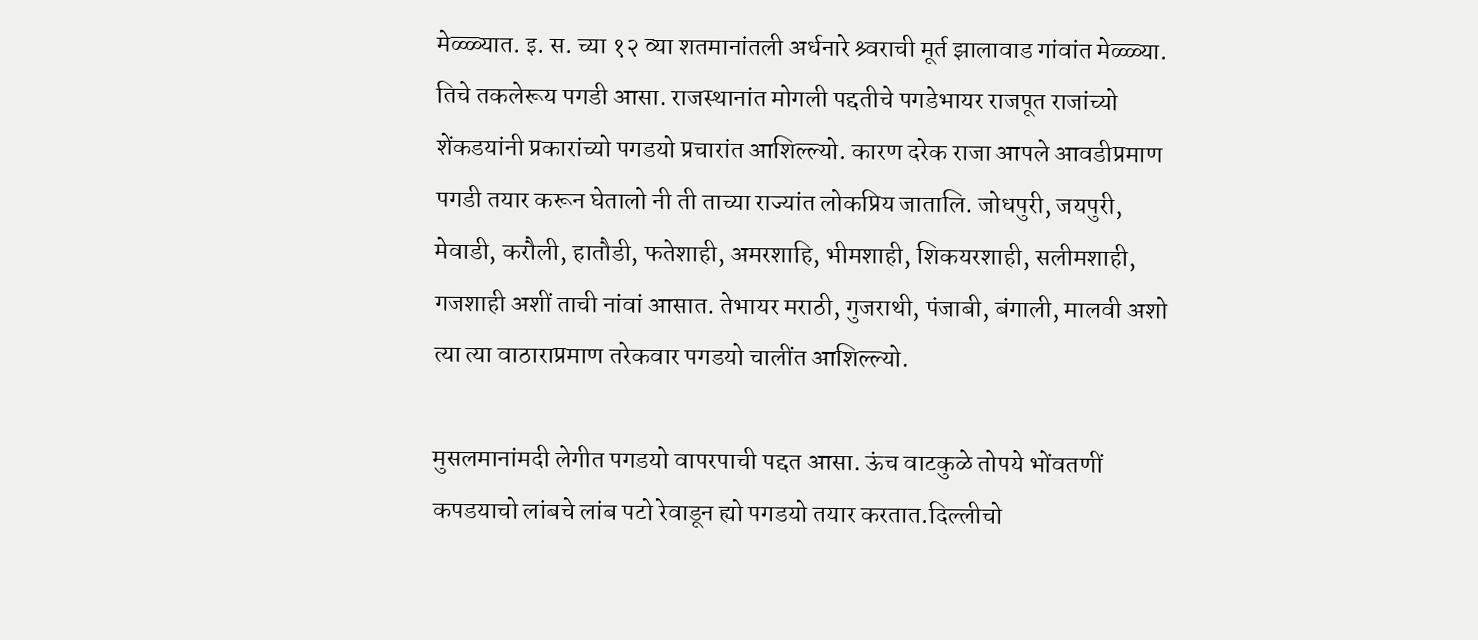मेळ्ळ्यात. इ. स. च्या १२ व्या शतमानांतली अर्धनारे श्र्वराची मूर्त झालावाड गांवांत मेळ्ळ्या. तिचे तकलेरूय पगडी आसा. राजस्थानांत मोगली पद्दतीचे पगडेभायर राजपूत राजांच्यो शेंकडयांनी प्रकारांच्यो पगडयो प्रचारांत आशिल्ल्यो. कारण दरेक राजा आपले आवडीप्रमाण पगडी तयार करून घेतालो नी ती ताच्या राज्यांत लोकप्रिय जातालि. जोधपुरी, जयपुरी, मेवाडी, करौली, हातौडी, फतेशाही, अमरशाहि, भीमशाही, शिकयरशाही, सलीमशाही, गजशाही अशीं ताची नांवां आसात. तेभायर मराठी, गुजराथी, पंजाबी, बंगाली, मालवी अशो त्या त्या वाठाराप्रमाण तरेकवार पगडयो चालींत आशिल्ल्यो.

मुसलमानांमदी लेगीत पगडयो वापरपाची पद्दत आसा. ऊंच वाटकुळे तोपये भोंवतणीं कपडयाचो लांबचे लांब पटो रेवाडून ह्यो पगडयो तयार करतात.दिल्लीचो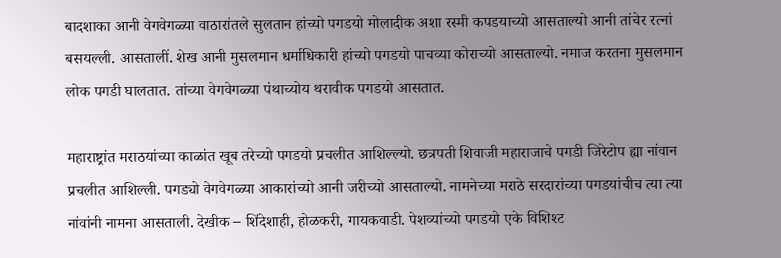बादशाका आनी वेगवेगळ्या वाठारांतले सुलतान हांच्यो पगडयो मोलादीक अशा रस्मी कपडयाच्यो आसताल्यो आनी तांचेर रत्नां बसयल्ली. आसतालीं. शेख आनी मुसलमान धर्माधिकारी हांच्यो पगडयो पाचव्या कोराच्यो आसताल्यो. नमाज करतना मुसलमान लोक पगडी घालतात. तांच्या वेगवेगळ्या पंथाच्योय थरावीक पगडयो आसतात.

महाराष्ट्रांत मराठयांच्या काळांत खूब तरेच्यो पगडयो प्रचलीत आशिल्ल्यो. छत्रपती शिवाजी महाराजाचे पगडी जिरेटोप ह्या नांवान प्रचलीत आशिल्ली. पगड्यो वेगवेगळ्या आकारांच्यो आनी जरीच्यो आसताल्यो. नामनेच्या मराठे सरदारांच्या पगडयांचीच त्या त्या नांवांनी नामना आसताली. देखीक – शिंदेशाही, होळकरी, गायकवाडी. पेशव्यांच्यो पगडयो एके विशिश्ट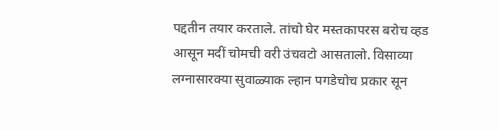पद्दतीन तयार करताले. तांचो घेर मस्तकापरस बरोच व्हड आसून मदीं चोमची वरी उंचवटो आसतालो. विसाव्या लग्नासारक्या सुवाळ्याक ल्हान पगडेचोच प्रकार सून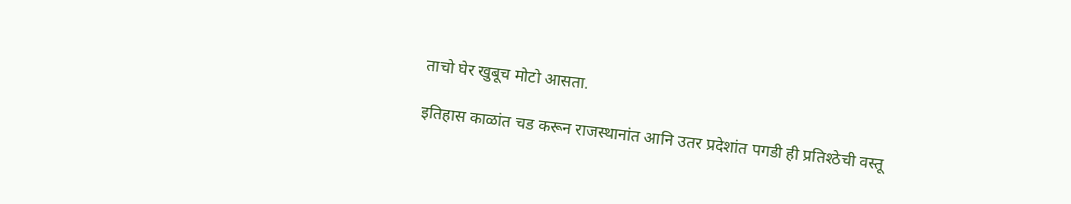ताचो घेर खुबूच मोटो आसता.

इतिहास काळांत चड करून राजस्थानांत आनि उतर प्रदेशांत पगडी ही प्रतिश्ठेची वस्तू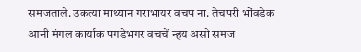समजताले. उकत्या माथ्यान गराभायर वचप ना. तेचपरी भोंवडेक आनी मंगल कार्याक पगडेभगर वचचें न्हय असो समज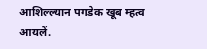आशिल्ल्यान पगडेक खूब म्हत्व आयलें.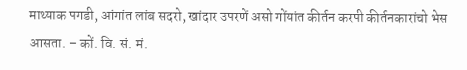माथ्याक पगडी, आंगांत लांब सदरो, खांदार उपरणें असो गोंयांत कीर्तन करपी कीर्तनकारांचो भेस आसता. – कों. वि. सं. मं.